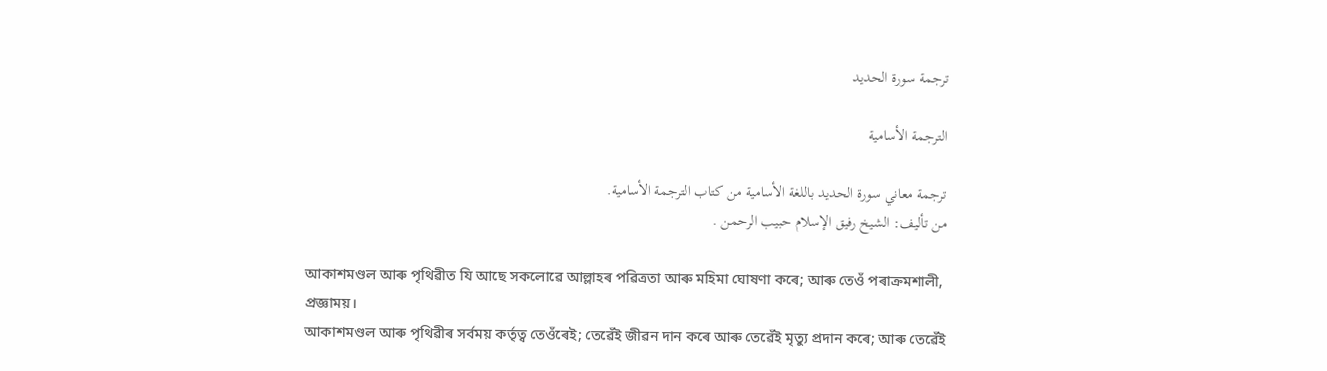ترجمة سورة الحديد

الترجمة الأسامية

ترجمة معاني سورة الحديد باللغة الأسامية من كتاب الترجمة الأسامية.
من تأليف: الشيخ رفيق الإسلام حبيب الرحمن .

আকাশমণ্ডল আৰু পৃথিৱীত যি আছে সকলোৱে আল্লাহৰ পৱিত্ৰতা আৰু মহিমা ঘোষণা কৰে; আৰু তেওঁ পৰাক্ৰমশালী, প্ৰজ্ঞাময়।
আকাশমণ্ডল আৰু পৃথিৱীৰ সৰ্বময় কৰ্তৃত্ব তেওঁৰেই; তেৱেঁই জীৱন দান কৰে আৰু তেৱেঁই মৃত্যু প্ৰদান কৰে; আৰু তেৱেঁই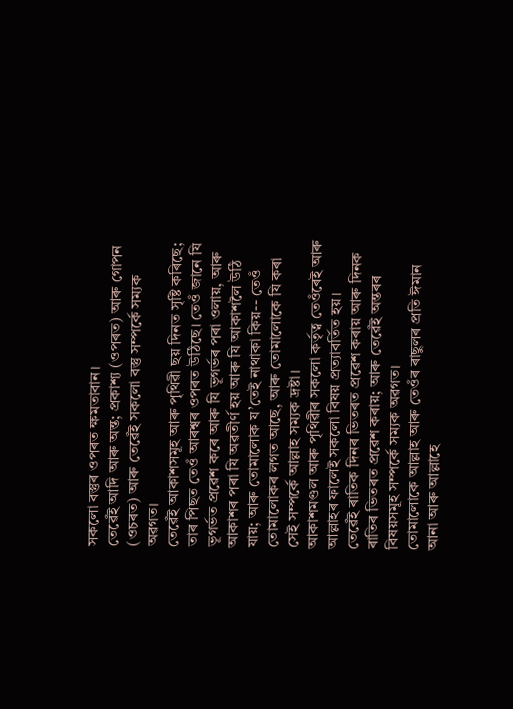সকলো বস্তুৰ ওপৰত ক্ষমতাবান।
তেৱেঁই আদি আৰু অন্ত; প্ৰকাশ্য (ওপৰত) আৰু গোপন (ওচৰত) আৰু তেৱেঁই সকলো বস্তু সম্পৰ্কে সম্যক অৱগত।
তেৱেঁই আকাশসমূহ আৰু পৃথিৱী ছয় দিনত সৃষ্টি কৰিছে; তাৰ পিছত তেওঁ আৰশ্বৰ ওপৰত উঠিছে। তেওঁ জানে যি ভূগৰ্ভত প্ৰৱেশ কৰে আৰু যি ভূগৰ্ভৰ পৰা ওলায়, আৰু আকাশৰ পৰা যি অৱতীৰ্ণ হয় আৰু যি আকাশলৈ উঠি যায়; আৰু তোমালোক য’তেই নাথাকা কিয়-- তেওঁ তোমালোকৰ লগত আছে, আৰু তোমালোকে যি কৰা সেই সম্পৰ্কে আল্লাহ সম্যক দ্ৰষ্টা।
আকাশমণ্ডল আৰু পৃথিৱীৰ সকলো কৰ্তৃত্ব তেওঁৰেই আৰু আল্লাহৰ ফালেই সকলো বিষয় প্ৰত্যাবৰ্তিত হয়।
তেৱেঁই ৰাতিক দিনৰ ভিতৰত প্ৰৱেশ কৰায় আৰু দিনক ৰাতিৰ ভিতৰত প্ৰৱেশ কৰায়; আৰু তেৱেঁই অন্তৰৰ বিষয়সমূহ সম্পৰ্কে সম্যক অৱগত।
তোমালোকে আল্লাহ আৰু তেওঁৰ ৰাছুলৰ প্ৰতি ঈমান আনা আৰু আল্লাহে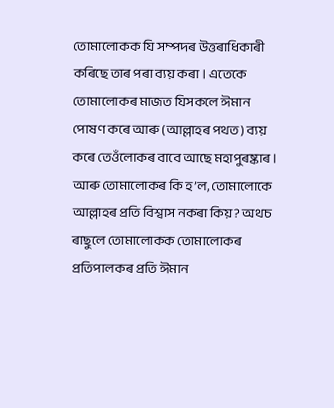তোমালোকক যি সম্পদৰ উত্তৰাধিকাৰী কৰিছে তাৰ পৰা ব্যয় কৰা। এতেকে তোমালোকৰ মাজত যিসকলে ঈমান পোষণ কৰে আৰু (আল্লাহৰ পথত) ব্যয় কৰে তেওঁলোকৰ বাবে আছে মহাপুৰষ্কাৰ।
আৰু তোমালোকৰ কি হ’ল, তোমালোকে আল্লাহৰ প্ৰতি বিশ্বাস নকৰা কিয়? অথচ ৰাছুলে তোমালোকক তোমালোকৰ প্ৰতিপালকৰ প্ৰতি ঈমান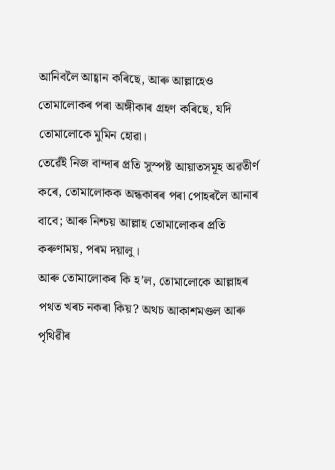আনিবলৈ আহ্বান কৰিছে, আৰু আল্লাহেও তোমালোকৰ পৰা অঙ্গীকাৰ গ্ৰহণ কৰিছে, যদি তোমালোকে মুমিন হোৱা।
তেৱেঁই নিজ বান্দাৰ প্ৰতি সুস্পষ্ট আয়াতসমূহ অৱতীৰ্ণ কৰে, তোমালোকক অন্ধকাৰৰ পৰা পোহৰলৈ আনাৰ বাবে; আৰু নিশ্চয় আল্লাহ তোমালোকৰ প্ৰতি কৰুণাময়, পৰম দয়ালু।
আৰু তোমালোকৰ কি হ’ল, তোমালোকে আল্লাহৰ পথত খৰচ নকৰা কিয়? অথচ আকাশমণ্ডল আৰু পৃথিৱীৰ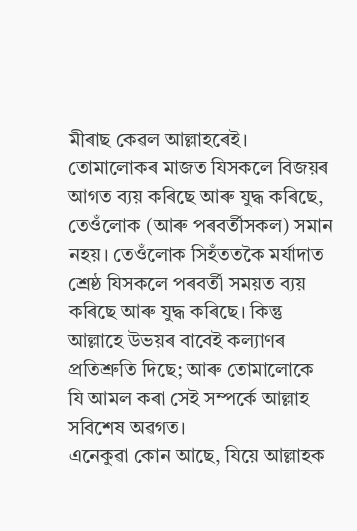মীৰাছ কেৱল আল্লাহৰেই। তোমালোকৰ মাজত যিসকলে বিজয়ৰ আগত ব্যয় কৰিছে আৰু যুদ্ধ কৰিছে, তেওঁলোক (আৰু পৰবৰ্তীসকল) সমান নহয়। তেওঁলোক সিহঁততকৈ মৰ্যাদাত শ্ৰেষ্ঠ যিসকলে পৰবৰ্তী সময়ত ব্যয় কৰিছে আৰু যুদ্ধ কৰিছে। কিন্তু আল্লাহে উভয়ৰ বাবেই কল্যাণৰ প্ৰতিশ্ৰুতি দিছে; আৰু তোমালোকে যি আমল কৰা সেই সম্পৰ্কে আল্লাহ সবিশেষ অৱগত।
এনেকুৱা কোন আছে, যিয়ে আল্লাহক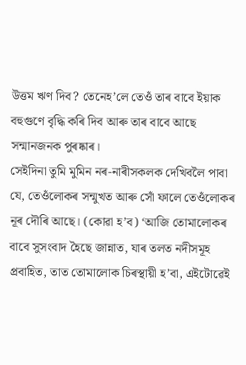উত্তম ঋণ দিব? তেনেহ’লে তেওঁ তাৰ বাবে ইয়াক বহুগুণে বৃদ্ধি কৰি দিব আৰু তাৰ বাবে আছে সন্মানজনক পুৰষ্কাৰ।
সেইদিনা তুমি মুমিন নৰ-নাৰীসকলক দেখিবলৈ পাবা যে, তেওঁলোকৰ সন্মুখত আৰু সোঁ ফালে তেওঁলোকৰ নূৰ দৌৰি আছে। (কোৱা হ’ব) ‘আজি তোমালোকৰ বাবে সুসংবাদ হৈছে জান্নাত, যাৰ তলত নদীসমূহ প্ৰবাহিত, তাত তোমালোক চিৰস্থায়ী হ’বা, এইটোৱেই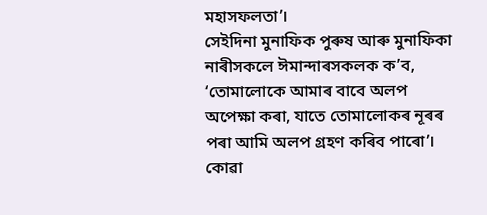মহাসফলতা’।
সেইদিনা মুনাফিক পুৰুষ আৰু মুনাফিকা নাৰীসকলে ঈমান্দাৰসকলক ক’ব, ‘তোমালোকে আমাৰ বাবে অলপ অপেক্ষা কৰা, যাতে তোমালোকৰ নূৰৰ পৰা আমি অলপ গ্ৰহণ কৰিব পাৰো’। কোৱা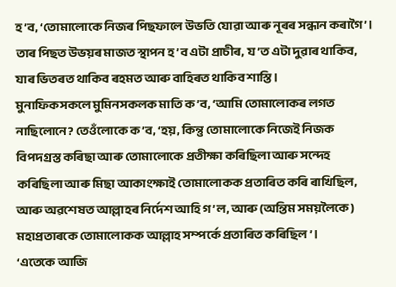হ’ব, ‘তোমালোকে নিজৰ পিছফালে উভতি যোৱা আৰু নূৰৰ সন্ধান কৰাগৈ’। তাৰ পিছত উভয়ৰ মাজত স্থাপন হ’ব এটা প্ৰাচীৰ, য’ত এটা দুৱাৰ থাকিব, যাৰ ভিতৰত থাকিব ৰহমত আৰু বাহিৰত থাকিব শাস্তি।
মুনাফিকসকলে মুমিনসকলক মাতি ক’ব, ‘আমি তোমালোকৰ লগত নাছিলোনে? তেওঁলোকে ক’ব, ‘হয়, কিন্তু তোমালোকে নিজেই নিজক বিপদগ্ৰস্ত কৰিছা আৰু তোমালোকে প্ৰতীক্ষা কৰিছিলা আৰু সন্দেহ কৰিছিলা আৰু মিছা আকাংক্ষাই তোমালোকক প্ৰতাৰিত কৰি ৰাখিছিল, আৰু অৱশেষত আল্লাহৰ নিৰ্দেশ আহি গ’ল, আৰু (অন্তিম সময়লৈকে) মহাপ্ৰতাৰকে তোমালোকক আল্লাহ সম্পৰ্কে প্ৰতাৰিত কৰিছিল’।
‘এতেকে আজি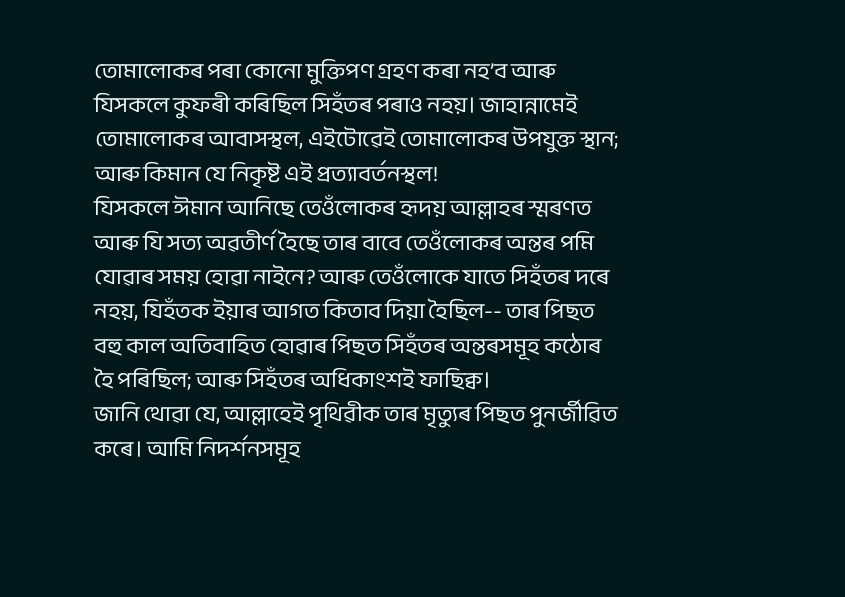তোমালোকৰ পৰা কোনো মুক্তিপণ গ্ৰহণ কৰা নহ’ব আৰু যিসকলে কুফৰী কৰিছিল সিহঁতৰ পৰাও নহয়। জাহান্নামেই তোমালোকৰ আবাসস্থল, এইটোৱেই তোমালোকৰ উপযুক্ত স্থান; আৰু কিমান যে নিকৃষ্ট এই প্ৰত্যাবৰ্তনস্থল!
যিসকলে ঈমান আনিছে তেওঁলোকৰ হৃদয় আল্লাহৰ স্মৰণত আৰু যি সত্য অৱতীৰ্ণ হৈছে তাৰ বাবে তেওঁলোকৰ অন্তৰ পমি যোৱাৰ সময় হোৱা নাইনে? আৰু তেওঁলোকে যাতে সিহঁতৰ দৰে নহয়, যিহঁতক ইয়াৰ আগত কিতাব দিয়া হৈছিল-- তাৰ পিছত বহু কাল অতিবাহিত হোৱাৰ পিছত সিহঁতৰ অন্তৰসমূহ কঠোৰ হৈ পৰিছিল; আৰু সিহঁতৰ অধিকাংশই ফাছিক্ব।
জানি থোৱা যে, আল্লাহেই পৃথিৱীক তাৰ মৃত্যুৰ পিছত পুনৰ্জীৱিত কৰে। আমি নিদৰ্শনসমূহ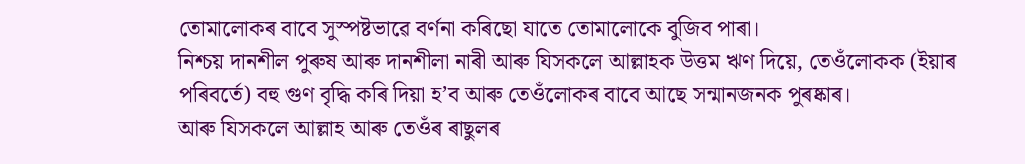তোমালোকৰ বাবে সুস্পষ্টভাৱে বৰ্ণনা কৰিছো যাতে তোমালোকে বুজিব পাৰা।
নিশ্চয় দানশীল পুৰুষ আৰু দানশীলা নাৰী আৰু যিসকলে আল্লাহক উত্তম ঋণ দিয়ে, তেওঁলোকক (ইয়াৰ পৰিবৰ্তে) বহু গুণ বৃদ্ধি কৰি দিয়া হ’ব আৰু তেওঁলোকৰ বাবে আছে সন্মানজনক পুৰষ্কাৰ।
আৰু যিসকলে আল্লাহ আৰু তেওঁৰ ৰাছুলৰ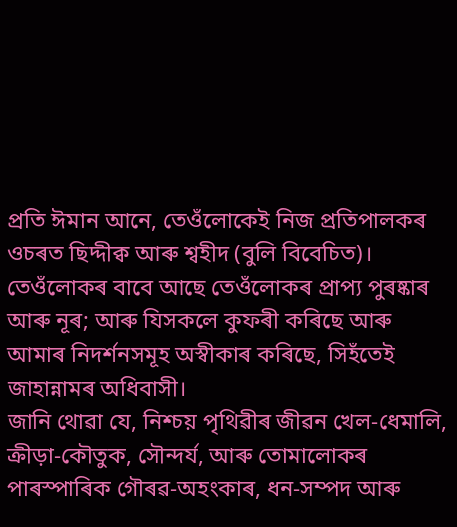প্ৰতি ঈমান আনে, তেওঁলোকেই নিজ প্ৰতিপালকৰ ওচৰত ছিদ্দীক্ব আৰু শ্বহীদ (বুলি বিবেচিত)। তেওঁলোকৰ বাবে আছে তেওঁলোকৰ প্ৰাপ্য পুৰষ্কাৰ আৰু নূৰ; আৰু যিসকলে কুফৰী কৰিছে আৰু আমাৰ নিদৰ্শনসমূহ অস্বীকাৰ কৰিছে, সিহঁতেই জাহান্নামৰ অধিবাসী।
জানি থোৱা যে, নিশ্চয় পৃথিৱীৰ জীৱন খেল-ধেমালি, ক্ৰীড়া-কৌতুক, সৌন্দৰ্য, আৰু তোমালোকৰ পাৰস্পাৰিক গৌৰৱ-অহংকাৰ, ধন-সম্পদ আৰু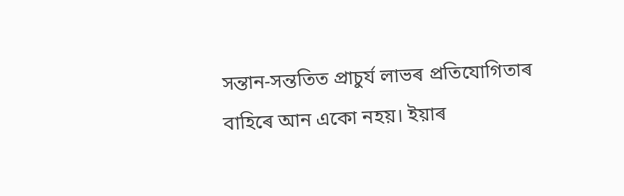সন্তান-সন্ততিত প্ৰাচুৰ্য লাভৰ প্ৰতিযোগিতাৰ বাহিৰে আন একো নহয়। ইয়াৰ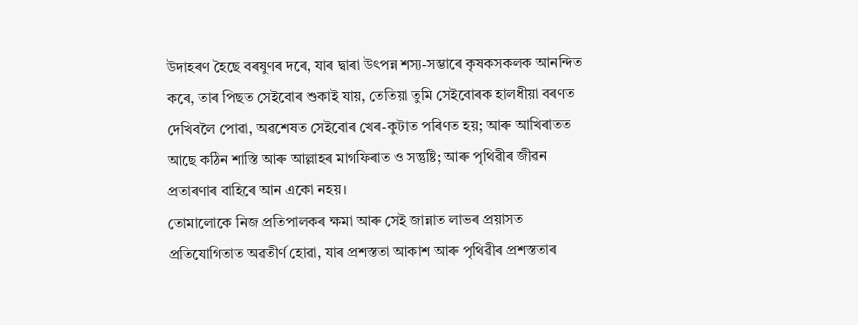উদাহৰণ হৈছে বৰষুণৰ দৰে, যাৰ দ্বাৰা উৎপন্ন শস্য-সম্ভাৰে কৃষকসকলক আনন্দিত কৰে, তাৰ পিছত সেইবোৰ শুকাই যায়, তেতিয়া তুমি সেইবোৰক হালধীয়া বৰণত দেখিবলৈ পোৱা, অৱশেষত সেইবোৰ খেৰ-কুটাত পৰিণত হয়; আৰু আখিৰাতত আছে কঠিন শাস্তি আৰু আল্লাহৰ মাগফিৰাত ও সন্তুষ্টি; আৰু পৃথিৱীৰ জীৱন প্ৰতাৰণাৰ বাহিৰে আন একো নহয়।
তোমালোকে নিজ প্ৰতিপালকৰ ক্ষমা আৰু সেই জান্নাত লাভৰ প্ৰয়াসত প্ৰতিযোগিতাত অৱতীৰ্ণ হোৱা, যাৰ প্ৰশস্ততা আকাশ আৰু পৃথিৱীৰ প্ৰশস্ততাৰ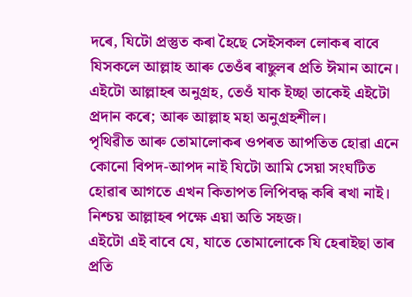দৰে, যিটো প্ৰস্তুত কৰা হৈছে সেইসকল লোকৰ বাবে যিসকলে আল্লাহ আৰু তেওঁৰ ৰাছুলৰ প্ৰতি ঈমান আনে। এইটো আল্লাহৰ অনুগ্ৰহ, তেওঁ যাক ইচ্ছা তাকেই এইটো প্ৰদান কৰে; আৰু আল্লাহ মহা অনুগ্ৰহশীল।
পৃথিৱীত আৰু তোমালোকৰ ওপৰত আপতিত হোৱা এনে কোনো বিপদ-আপদ নাই যিটো আমি সেয়া সংঘটিত হোৱাৰ আগতে এখন কিতাপত লিপিবদ্ধ কৰি ৰখা নাই। নিশ্চয় আল্লাহৰ পক্ষে এয়া অতি সহজ।
এইটো এই বাবে যে, যাতে তোমালোকে যি হেৰাইছা তাৰ প্ৰতি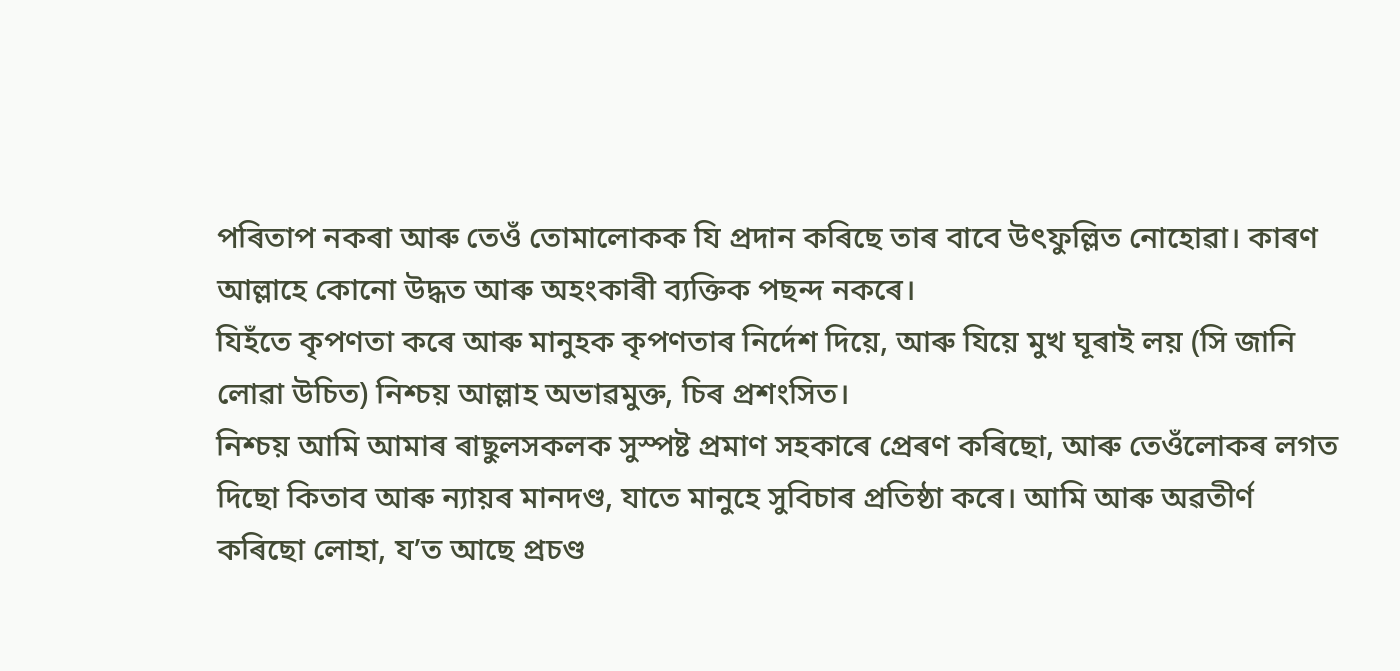পৰিতাপ নকৰা আৰু তেওঁ তোমালোকক যি প্ৰদান কৰিছে তাৰ বাবে উৎফুল্লিত নোহোৱা। কাৰণ আল্লাহে কোনো উদ্ধত আৰু অহংকাৰী ব্যক্তিক পছন্দ নকৰে।
যিহঁতে কৃপণতা কৰে আৰু মানুহক কৃপণতাৰ নিৰ্দেশ দিয়ে, আৰু যিয়ে মুখ ঘূৰাই লয় (সি জানি লোৱা উচিত) নিশ্চয় আল্লাহ অভাৱমুক্ত, চিৰ প্ৰশংসিত।
নিশ্চয় আমি আমাৰ ৰাছুলসকলক সুস্পষ্ট প্ৰমাণ সহকাৰে প্ৰেৰণ কৰিছো, আৰু তেওঁলোকৰ লগত দিছো কিতাব আৰু ন্যায়ৰ মানদণ্ড, যাতে মানুহে সুবিচাৰ প্ৰতিষ্ঠা কৰে। আমি আৰু অৱতীৰ্ণ কৰিছো লোহা, য’ত আছে প্ৰচণ্ড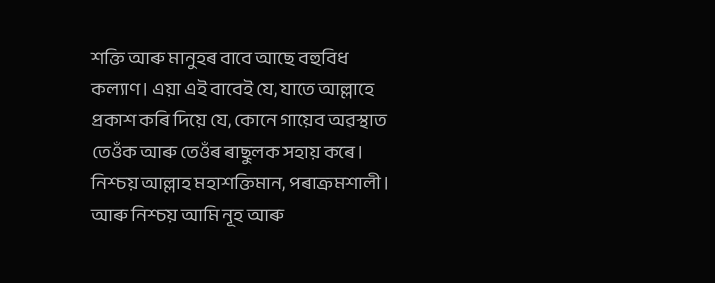শক্তি আৰু মানুহৰ বাবে আছে বহুবিধ কল্যাণ। এয়া এই বাবেই যে, যাতে আল্লাহে প্ৰকাশ কৰি দিয়ে যে, কোনে গায়েব অৱস্থাত তেওঁক আৰু তেওঁৰ ৰাছুলক সহায় কৰে। নিশ্চয় আল্লাহ মহাশক্তিমান, পৰাক্ৰমশালী।
আৰু নিশ্চয় আমি নূহ আৰু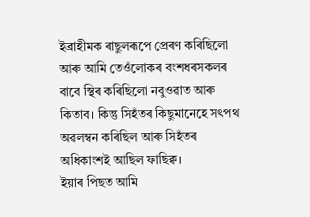ইব্ৰাহীমক ৰাছুলৰূপে প্ৰেৰণ কৰিছিলো আৰু আমি তেওঁলোকৰ বংশধৰসকলৰ বাবে স্থিৰ কৰিছিলো নবুওৱাত আৰু কিতাব। কিন্তু সিহঁতৰ কিছুমানেহে সৎপথ অৱলম্বন কৰিছিল আৰু সিহঁতৰ অধিকাংশই আছিল ফাছিক্ব।
ইয়াৰ পিছত আমি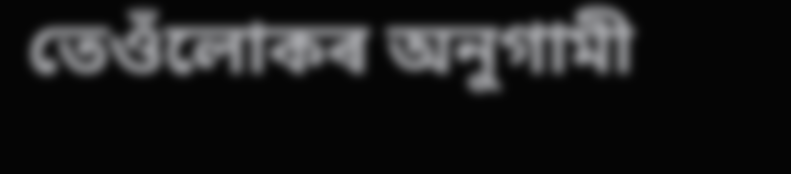তেওঁলোকৰ অনুগামী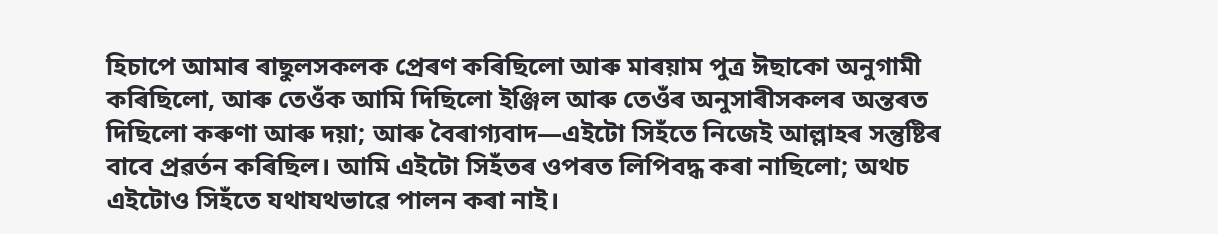হিচাপে আমাৰ ৰাছুলসকলক প্ৰেৰণ কৰিছিলো আৰু মাৰয়াম পুত্ৰ ঈছাকো অনুগামী কৰিছিলো, আৰু তেওঁক আমি দিছিলো ইঞ্জিল আৰু তেওঁৰ অনুসাৰীসকলৰ অন্তৰত দিছিলো কৰুণা আৰু দয়া; আৰু বৈৰাগ্যবাদ—এইটো সিহঁতে নিজেই আল্লাহৰ সন্তুষ্টিৰ বাবে প্ৰৱৰ্তন কৰিছিল। আমি এইটো সিহঁতৰ ওপৰত লিপিবদ্ধ কৰা নাছিলো; অথচ এইটোও সিহঁতে যথাযথভাৱে পালন কৰা নাই।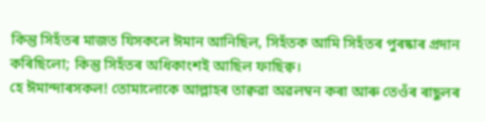কিন্তু সিহঁতৰ মাজত যিসকলে ঈমান আনিছিল, সিহঁতক আমি সিহঁতৰ পুৰষ্কাৰ প্ৰদান কৰিছিলো; কিন্তু সিহঁতৰ অধিকাংশই আছিল ফাছিক্ব।
হে ঈমান্দাৰসকল! তোমালোকে আল্লাহৰ তাক্বৱা অৱলম্বন কৰা আৰু তেওঁৰ ৰাছুলৰ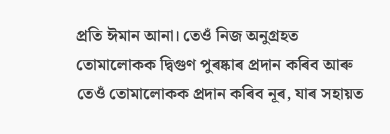প্ৰতি ঈমান আনা। তেওঁ নিজ অনুগ্ৰহত তোমালোকক দ্বিগুণ পুৰষ্কাৰ প্ৰদান কৰিব আৰু তেওঁ তোমালোকক প্ৰদান কৰিব নূৰ, যাৰ সহায়ত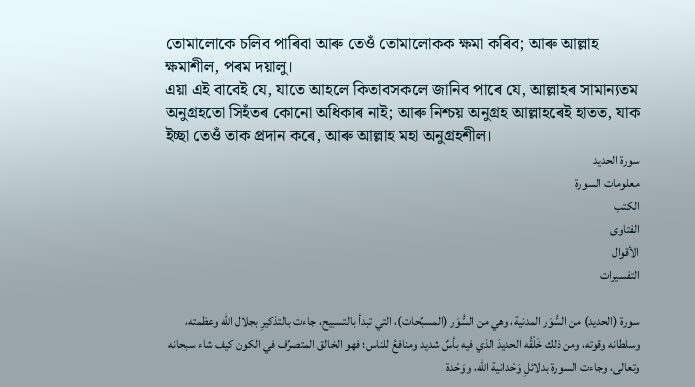তোমালোকে চলিব পাৰিবা আৰু তেওঁ তোমালোকক ক্ষমা কৰিব; আৰু আল্লাহ ক্ষমাশীল, পৰম দয়ালু।
এয়া এই বাবেই যে, যাতে আহলে কিতাবসকলে জানিব পাৰে যে, আল্লাহৰ সামান্যতম অনুগ্ৰহতো সিহঁতৰ কোনো অধিকাৰ নাই; আৰু নিশ্চয় অনুগ্ৰহ আল্লাহৰেই হাতত, যাক ইচ্ছা তেওঁ তাক প্ৰদান কৰে, আৰু আল্লাহ মহা অনুগ্ৰহশীল।
سورة الحديد
معلومات السورة
الكتب
الفتاوى
الأقوال
التفسيرات

سورة (الحديد) من السُّوَر المدنية، وهي من السُّوَر (المسبِّحات)، التي تبدأ بالتسبيح، جاءت بالتذكيرِ بجلال الله وعظمته، وسلطانه وقوته، ومن ذلك خَلْقُه الحديدَ الذي فيه بأسٌ شديد ومنافعُ للناس؛ فهو الخالق المتصرِّف في الكون كيف شاء سبحانه وتعالى، وجاءت السورة بدلائلِ وَحْدانية الله، ووَحْدة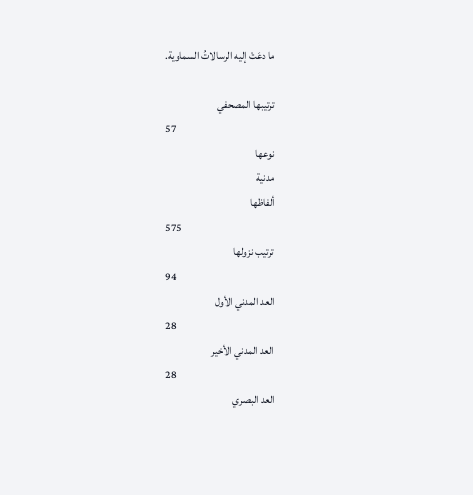ما دعَتْ إليه الرسالاتُ السماوية.

ترتيبها المصحفي
57
نوعها
مدنية
ألفاظها
575
ترتيب نزولها
94
العد المدني الأول
28
العد المدني الأخير
28
العد البصري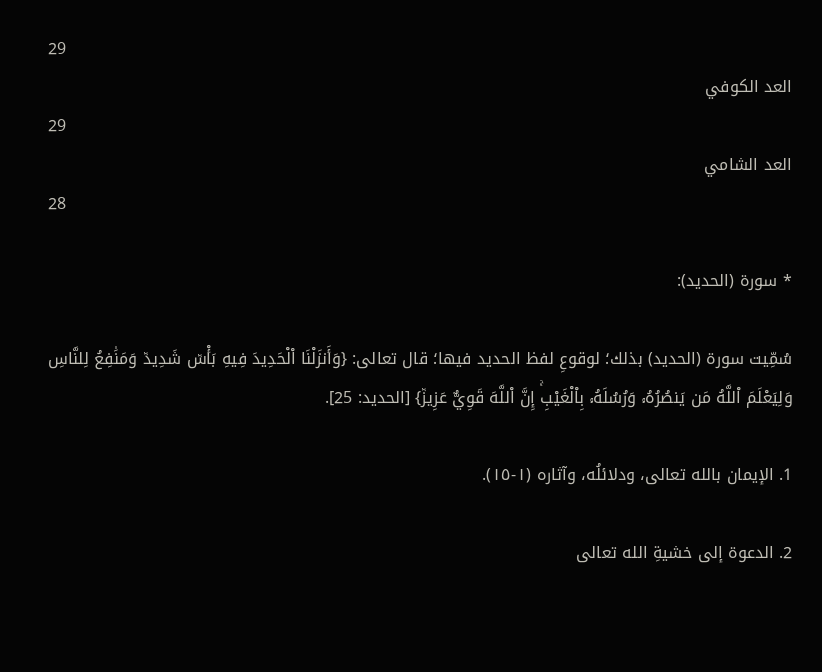29
العد الكوفي
29
العد الشامي
28

* سورة (الحديد):

سُمِّيت سورة (الحديد) بذلك؛ لوقوعِ لفظ الحديد فيها؛ قال تعالى: {وَأَنزَلْنَا اْلْحَدِيدَ فِيهِ بَأْسٞ شَدِيدٞ وَمَنَٰفِعُ لِلنَّاسِ وَلِيَعْلَمَ اْللَّهُ مَن يَنصُرُهُۥ وَرُسُلَهُۥ بِاْلْغَيْبِۚ إِنَّ اْللَّهَ قَوِيٌّ عَزِيزٞ} [الحديد: 25].

1. الإيمان بالله تعالى، ودلائلُه، وآثاره (١-١٥).

2. الدعوة إلى خشيةِ الله تعالى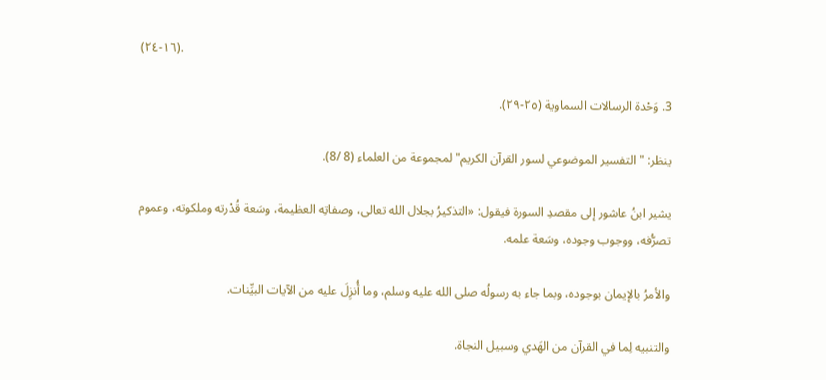(١٦-٢٤).

3. وَحْدة الرسالات السماوية (٢٥-٢٩).

ينظر: "التفسير الموضوعي لسور القرآن الكريم" لمجموعة من العلماء (8 /8).

يشير ابنُ عاشور إلى مقصدِ السورة فيقول: «التذكيرُ بجلال الله تعالى، وصفاتِه العظيمة، وسَعة قُدْرته وملكوته، وعموم تصرُّفه، ووجوب وجوده، وسَعة علمه.

والأمرُ بالإيمان بوجوده، وبما جاء به رسولُه صلى الله عليه وسلم، وما أُنزِلَ عليه من الآيات البيِّنات.

والتنبيه لِما في القرآن من الهَدي وسبيل النجاة.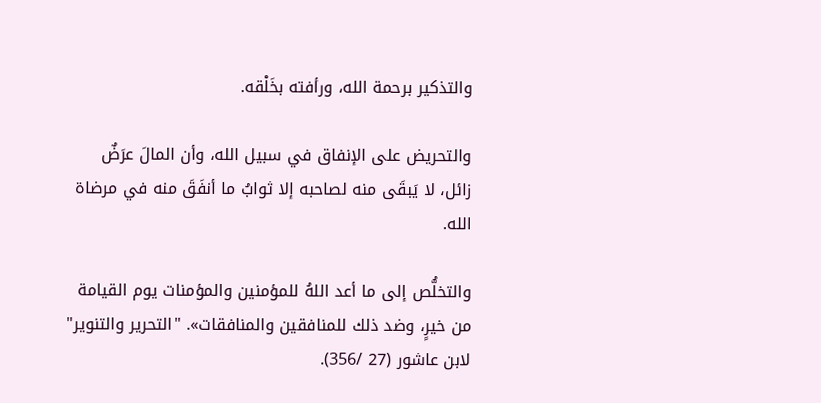والتذكير برحمة الله، ورأفته بخَلْقه.

والتحريض على الإنفاق في سبيل الله، وأن المالَ عرَضٌ زائل، لا يَبقَى منه لصاحبه إلا ثوابُ ما أنفَقَ منه في مرضاة الله.

والتخلُّص إلى ما أعد اللهُ للمؤمنين والمؤمنات يوم القيامة من خيرٍ، وضد ذلك للمنافقين والمنافقات». "التحرير والتنوير" لابن عاشور (27 /356).